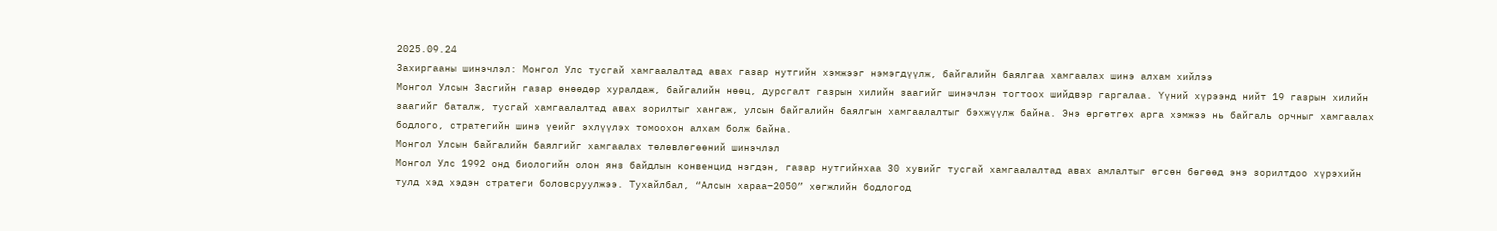2025.09.24
Захиргааны шинэчлэл: Монгол Улс тусгай хамгаалалтад авах газар нутгийн хэмжээг нэмэгдүүлж, байгалийн баялгаа хамгаалах шинэ алхам хийлээ
Монгол Улсын Засгийн газар өнөөдөр хуралдаж, байгалийн нөөц, дурсгалт газрын хилийн заагийг шинэчлэн тогтоох шийдвэр гаргалаа. Үүний хүрээнд нийт 19 газрын хилийн заагийг баталж, тусгай хамгаалалтад авах зорилтыг хангаж, улсын байгалийн баялгын хамгаалалтыг бэхжүүлж байна. Энэ өргөтгөх арга хэмжээ нь байгаль орчныг хамгаалах бодлого, стратегийн шинэ үеийг эхлүүлэх томоохон алхам болж байна.
Монгол Улсын байгалийн баялгийг хамгаалах төлөвлөгөөний шинэчлэл
Монгол Улс 1992 онд биологийн олон янз байдлын конвенцид нэгдэн, газар нутгийнхаа 30 хувийг тусгай хамгаалалтад авах амлалтыг өгсөн бөгөөд энэ зорилтдоо хүрэхийн тулд хэд хэдэн стратеги боловсруулжээ. Тухайлбал, “Алсын хараа–2050” хөгжлийн бодлогод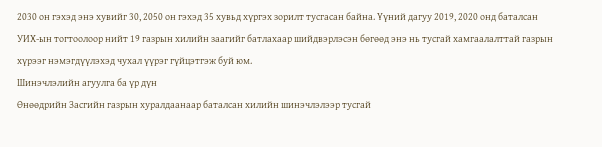2030 он гэхэд энэ хувийг 30, 2050 он гэхэд 35 хувьд хүргэх зорилт тусгасан байна. Үүний дагуу 2019, 2020 онд баталсан УИХ-ын тогтоолоор нийт 19 газрын хилийн заагийг батлахаар шийдвэрлэсэн бөгөөд энэ нь тусгай хамгаалалттай газрын хүрээг нэмэгдүүлэхэд чухал үүрэг гүйцэтгэж буй юм.
Шинэчлэлийн агуулга ба үр дүн
Өнөөдрийн Засгийн газрын хуралдаанаар баталсан хилийн шинэчлэлээр тусгай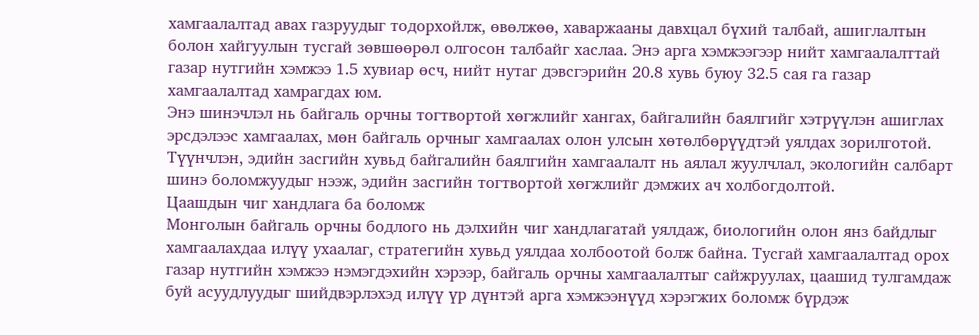хамгаалалтад авах газруудыг тодорхойлж, өвөлжөө, хаваржааны давхцал бүхий талбай, ашиглалтын болон хайгуулын тусгай зөвшөөрөл олгосон талбайг хаслаа. Энэ арга хэмжээгээр нийт хамгаалалттай газар нутгийн хэмжээ 1.5 хувиар өсч, нийт нутаг дэвсгэрийн 20.8 хувь буюу 32.5 сая га газар хамгаалалтад хамрагдах юм.
Энэ шинэчлэл нь байгаль орчны тогтвортой хөгжлийг хангах, байгалийн баялгийг хэтрүүлэн ашиглах эрсдэлээс хамгаалах, мөн байгаль орчныг хамгаалах олон улсын хөтөлбөрүүдтэй уялдах зорилготой. Түүнчлэн, эдийн засгийн хувьд байгалийн баялгийн хамгаалалт нь аялал жуулчлал, экологийн салбарт шинэ боломжуудыг нээж, эдийн засгийн тогтвортой хөгжлийг дэмжих ач холбогдолтой.
Цаашдын чиг хандлага ба боломж
Монголын байгаль орчны бодлого нь дэлхийн чиг хандлагатай уялдаж, биологийн олон янз байдлыг хамгаалахдаа илүү ухаалаг, стратегийн хувьд уялдаа холбоотой болж байна. Тусгай хамгаалалтад орох газар нутгийн хэмжээ нэмэгдэхийн хэрээр, байгаль орчны хамгаалалтыг сайжруулах, цаашид тулгамдаж буй асуудлуудыг шийдвэрлэхэд илүү үр дүнтэй арга хэмжээнүүд хэрэгжих боломж бүрдэж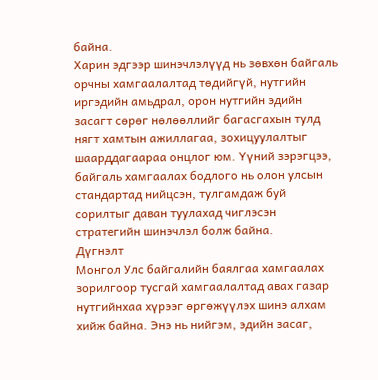байна.
Харин эдгээр шинэчлэлүүд нь зөвхөн байгаль орчны хамгаалалтад төдийгүй, нутгийн иргэдийн амьдрал, орон нутгийн эдийн засагт сөрөг нөлөөллийг багасгахын тулд нягт хамтын ажиллагаа, зохицуулалтыг шаарддагаараа онцлог юм. Үүний зэрэгцээ, байгаль хамгаалах бодлого нь олон улсын стандартад нийцсэн, тулгамдаж буй сорилтыг даван туулахад чиглэсэн стратегийн шинэчлэл болж байна.
Дүгнэлт
Монгол Улс байгалийн баялгаа хамгаалах зорилгоор тусгай хамгаалалтад авах газар нутгийнхаа хүрээг өргөжүүлэх шинэ алхам хийж байна. Энэ нь нийгэм, эдийн засаг,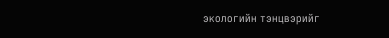экологийн тэнцвэрийг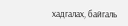хадгалах, байгаль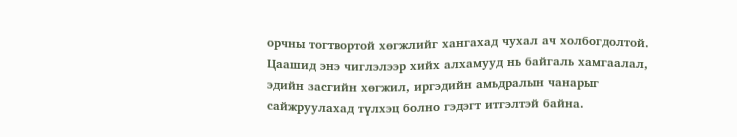орчны тогтвортой хөгжлийг хангахад чухал ач холбогдолтой. Цаашид энэ чиглэлээр хийх алхамууд нь байгаль хамгаалал, эдийн засгийн хөгжил, иргэдийн амьдралын чанарыг сайжруулахад түлхэц болно гэдэгт итгэлтэй байна.